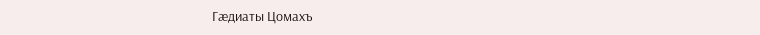Гæдиаты Цомахъ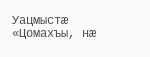Уацмыстæ
«Цомахъы, нæ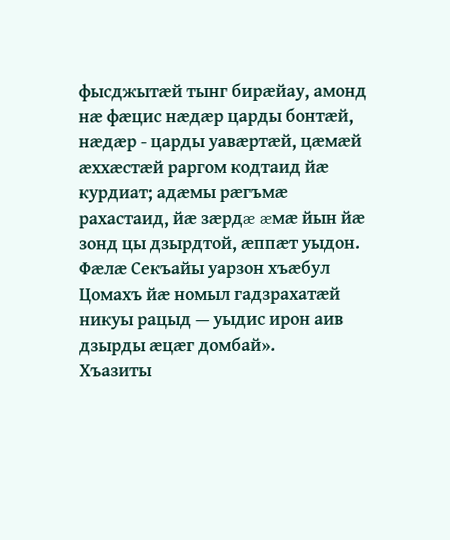фысджытæй тынг бирæйау, амонд нæ фæцис нæдæр царды бонтæй, нæдæр - царды уавæртæй, цæмæй æххæстæй раргом кодтаид йæ курдиат; адæмы рæгъмæ рахастаид, йæ зæрдæ æмæ йын йæ зонд цы дзырдтой, æппæт уыдон. Фæлæ Секъайы уарзон хъæбул Цомахъ йæ номыл гадзрахатæй никуы рацыд — уыдис ирон аив дзырды æцæг домбай».
Хъазиты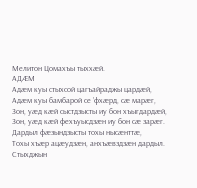Мелитон Цомахъы тыххæй.
АДÆМ
Адæм куы стыхсой цагъайраджы цардæй,
Адæм куы бамбарой се ’фхæрд, сæ марæг,
Зон, уæд кæй сыстдзысты иу бон хъыгдардæй,
Зон, уæд кæй фехъуысдзæн иу бон сæ зарæг.
Дардыл фæзындзысты тохы нысæнттæ,
Тохы хъæр ацæудзæн, анхъæвздзæн дардыл.
Стыхджын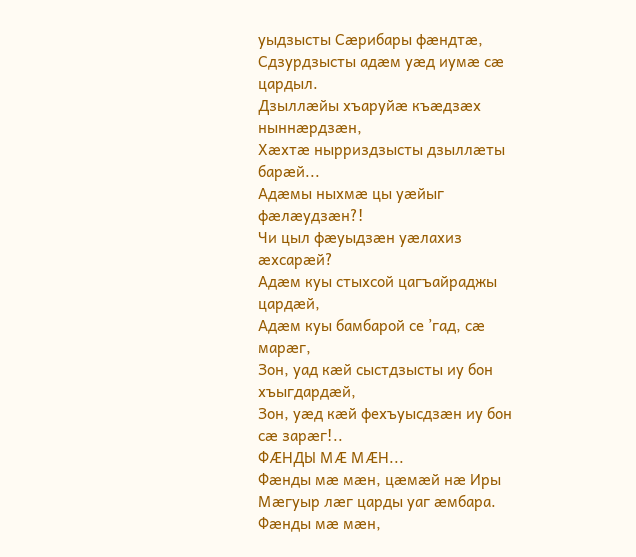уыдзысты Сæрибары фæндтæ,
Сдзурдзысты адæм уæд иумæ сæ цардыл.
Дзыллæйы хъаруйæ къæдзæх ныннæрдзæн,
Хæхтæ нырриздзысты дзыллæты барæй...
Адæмы ныхмæ цы уæйыг фæлæудзæн?!
Чи цыл фæуыдзæн уæлахиз æхсарæй?
Адæм куы стыхсой цагъайраджы цардæй,
Адæм куы бамбарой се ’гад, сæ марæг,
Зон, уад кæй сыстдзысты иу бон хъыгдардæй,
Зон, уæд кæй фехъуысдзæн иу бон сæ зарæг!..
ФÆНДЫ МÆ МÆН...
Фæнды мæ мæн, цæмæй нæ Иры
Мæгуыр лæг царды уаг æмбара.
Фæнды мæ мæн,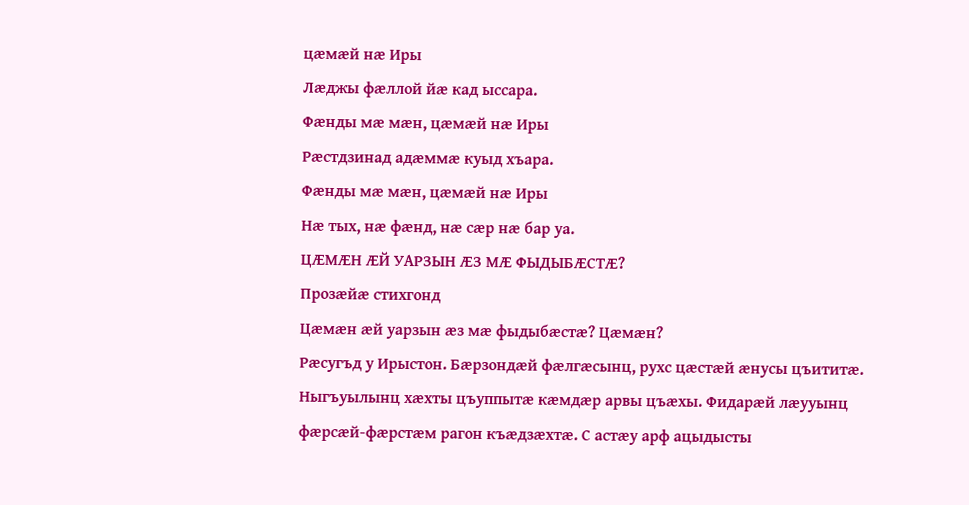цæмæй нæ Иры
Лæджы фæллой йæ кад ыссара.
Фæнды мæ мæн, цæмæй нæ Иры
Рæстдзинад адæммæ куыд хъара.
Фæнды мæ мæн, цæмæй нæ Иры
Нæ тых, нæ фæнд, нæ сæр нæ бар уа.
ЦÆМÆН ÆЙ УАРЗЫН ÆЗ МÆ ФЫДЫБÆСТÆ?
Прозæйæ стихгонд
Цæмæн æй уарзын æз мæ фыдыбæстæ? Цæмæн?
Рæсугъд у Ирыстон. Бæрзондæй фæлгæсынц, рухс цæстæй æнусы цъититæ. Ныгъуылынц хæхты цъуппытæ кæмдæр арвы цъæхы. Фидарæй лæууынц фæрсæй-фæрстæм рагон къæдзæхтæ. С астæу арф ацыдысты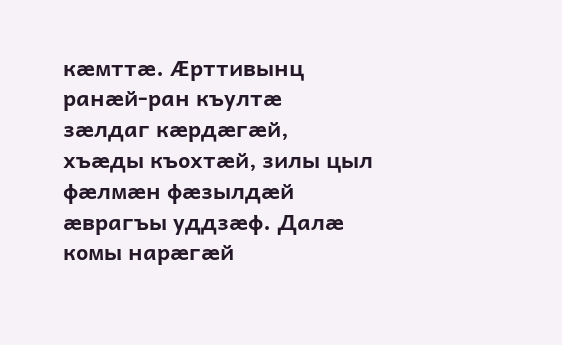кæмттæ. Æрттивынц ранæй-ран къултæ зæлдаг кæрдæгæй, хъæды къохтæй, зилы цыл фæлмæн фæзылдæй æврагъы уддзæф. Далæ комы нарæгæй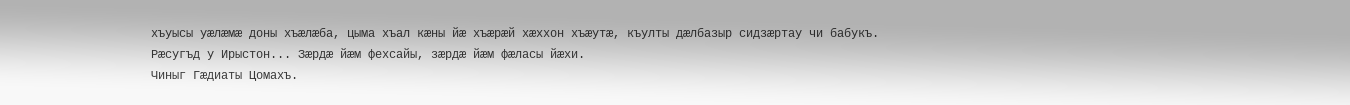хъуысы уæлæмæ доны хъæлæба, цыма хъал кæны йæ хъæрæй хæххон хъæутæ, къулты дæлбазыр сидзæртау чи бабукъ.
Рæсугъд у Ирыстон... Зæрдæ йæм фехсайы, зæрдæ йæм фæласы йæхи.
Чиныг Гæдиаты Цомахъ.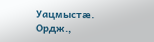Уацмыстæ. Ордж.,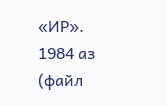«ИР». 1984 аз
(файл